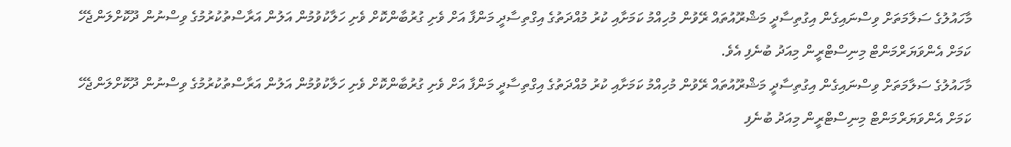މާހައުލުގެ ސަލާމަތަށް ވިސްނައިގެން އިގުތިސާދީ މަޝްރޫއުތައް ރޭވުން މުހިއްމު ކަމަށާއި ކުރު މުއްދަތުގެ އިގްތިސާދީ މަންފާ އަށް ވެށި ގުރުބާންކޮށް ވެށި ހަލާކުވުމުން އަލުން އަރާސްތުކުރުމުގެ ވިސްނުން ދޫކޮށްލަންޖެހޭ ކަމަށް އެންވަޔަރްމަންޓް މިނިސްޓްރީން މިއަދު ބުނެފި އެވެ.
މާހައުލުގެ ސަލާމަތަށް ވިސްނައިގެން އިގުތިސާދީ މަޝްރޫއުތައް ރޭވުން މުހިއްމު ކަމަށާއި ކުރު މުއްދަތުގެ އިގްތިސާދީ މަންފާ އަށް ވެށި ގުރުބާންކޮށް ވެށި ހަލާކުވުމުން އަލުން އަރާސްތުކުރުމުގެ ވިސްނުން ދޫކޮށްލަންޖެހޭ ކަމަށް އެންވަޔަރްމަންޓް މިނިސްޓްރީން މިއަދު ބުނެފި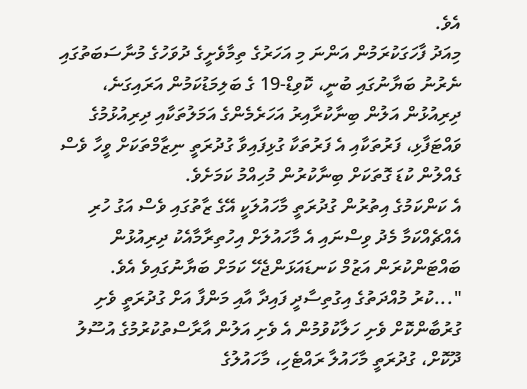އެވެ.
މިއަދު ފާހަގަކުރަމުން އަންނަ މި އަހަރުގެ ތިމާވެށީގެ ދުވަހުގެ މުނާސަބަތުގައި ނެރުނު ބަޔާނުގައި ބުނީ، ކޮވިޑް-19 ގެ ބަލިމަޑުކަމުން އަރައިގަނެ، ދިރިއުޅުން އަލުން ބިނާކުރާއިރު އަހަރެމެންގެ އަމަލުތަކާއި ދިރިއުޅުމުގެ ވައްޓަފާޅި، ފަރުތަކާއި އެ ފަރުތަކާ ގުޅިފައިވާ ގުދުރަތީ ނިޒާމްތަކަށް ވީހާ ވެސް ގެއްލުން ކުޑަ ގޮތަކަށް ބިނާކުރުން މުހިއްމު ކަމަށެވެ.
އެ ކަންކަމުގެ އިތުރުން ގުދުރަތީ މާހައުލަކީ އޭގެ ޒާތުގައި ވެސް އަގު ހުރި އެއްޗެއްކަމާ މެދު ވިސްނައި އެ މާހައުލަށް އިހުތިރާމާއެކު ދިރިއުޅުން ބައްޓަންކުރަން އަޒުމް ކަނޑައަޅަންޖެހޭ ކަމަށް ބަޔާނުގައިވެ އެވެ.
"...ކުރު މުއްދަތުގެ އިގުތިސާދީ ފައިދާ އާއި މަންފާ އަށް ގުދުރަތީ ވެށި ގުރުބާންކޮށް ވެށި ހަލާކުވުމުން އެ ވެށި އަލުން އާރާސްތުކުރުމުގެ އުސޫލު ދޫކޮށް، ގުދުރަތީ މާހައުލާ ރައްޓެހި، މާހައުލުގެ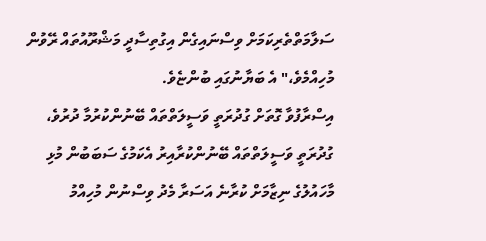ސަލާމަތްތެރިކަމަށް ވިސްނައިގެން އިގުތިސާދީ މަޝްރޫއުތައް ރޭވުން މުހިއްމެވެ،" އެ ބަޔާނުގައި ބުންޏެވެ.
އިސްރާފުވާ ގޮތަށް ގުދުރަތީ ވަސީލަތްތައް ބޭނުންކުރުމާ ދުރުވެ، ގުދުރަތީ ވަސީލަތްތައް ބޭނުންކުރާއިރު އެކަމުގެ ސަބަބުން މުޅި މާހައުލުގެ ނިޒާމަށް ކުރާނެ އަސަރާ މެދު ވިސްނުން މުހިއްމު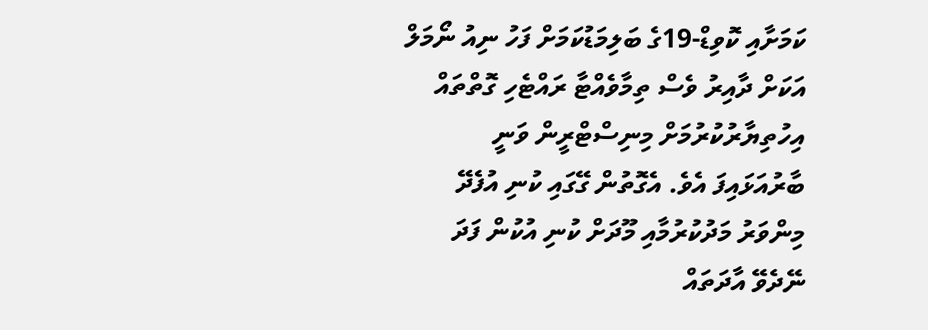ކަމަށާއި ކޮވިޑް-19ގެ ބަލިމަޑުކަމަށް ފަހު ނިއު ނޯމަލް އަކަށް ދާއިރު ވެސް ތިމާވެއްޓާ ރައްޓެހި ގޮތްތައް އިހުތިޔާރުކުރުމަށް މިނިސްޓްރީން ވަނީ ބާރުއަޅައިފަ އެވެ. އެގޮތުން ގޭގައި ކުނި އުފެދޭ މިންވަރު މަދުކުރުމާއި މޫދަށް ކުނި އުކުން ފަދަ ނޭދެވޭ އާދަތައް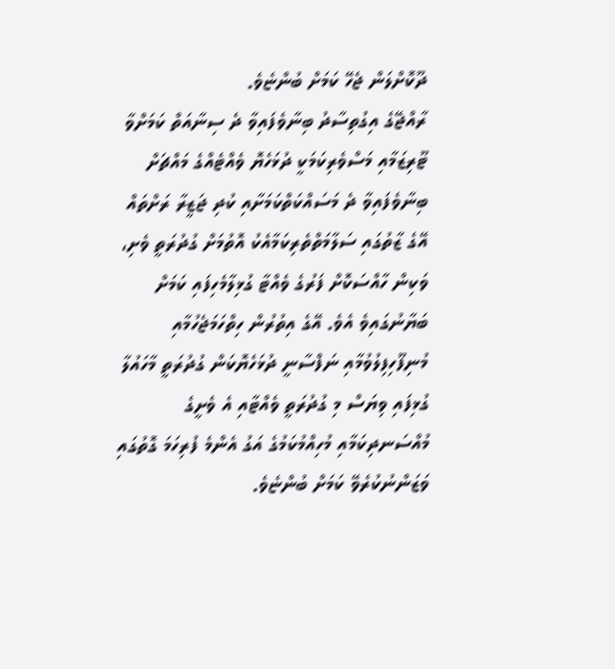ދޫކޮށްލަން ޖެހޭ ކަމަށް ބުންޏެވެ.
ރާއްޖޭގެ އިގުތިސާދު ބިނާވެފައިވާ ދެ ސިނާއަތް ކަމަށްވާ ޓޫރިޒަމާއި މަސްވެރިކަމަކީ ދުޅަހެޔޮ ވެއްޓެއްގެ މައްޗަށް ބިނާވެފައިވާ ދެ މަސައްކަތްކަމަށާއި ކުދި ޖަޒީރާ ރަށްތައް އޭގެ ޒާތުގައި ސަލާމަތްތެރިކަމާއެކު އޮތުމަށް ގުދުރަތީ ވެށި، ވަކިން ހާއްސަކޮށް ފަރުގެ ވެއްޓާ ގުޅިލާމެހިފައި ކަމަށް ބަޔާނުގައިވެ އެވެ. އޭގެ އިތުރުން ހިތްހަމަޖެހުމާއި މުނިފޫހިފިލުވުމާއި ނަފްސާނީ ދުޅަހެޔޮކަން ގުދުރަތީ މާހައުލާ ގުޅިފައި ވިޔަސް މި ގުދުރަތީ ވެއްޓާއި އެ ވެށީގެ މުއްސަނދިކަމާއި މުހިއްމުކަމުގެ އަގު އެންމެ ފުރިހަމަ ގޮތުގައި ވަޒަންނުކުރެވޭ ކަމަށް ބުންޏެވެ.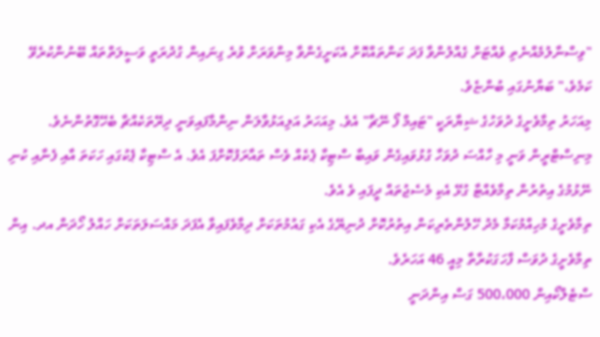"ވިސްނާލުމެއްނެތި ވެއްޓަށް ގެއްލުންވާ ފަދަ ކަންތައްކޮށް އެކަށީގެންވާ މިންވަރަށް ވުރެ ގިނައިން ގުދުރަތީ ވަސީލަތްތައް ބޭނުންކުރެވޭ ކަމެވެ،" ބަޔާނުގައި ބުންޏެވެ.
މިއަހަރު ތިމާވެށީގެ ދުވަހުގެ ޝިޔާރަކީ "ޓައިމް ފޯ ނޭޗާ" އެވެ. މިއަހަރު އަލިއަޅުވާލަން ނިންމާފައިވަނީ ދިރޭތަކެއްޗާ ބެހޭގޮތުންނެވެ.
މިނިސްޓްރީން ވަނީ މި ހާއްސަ ދުވަހާ ގުޅުވައިގެން ވައިބާ ސްޓިކާ ޕެކެއް ވެސް ތައާރަފުކޮށްފަ އެވެ. އެ ސްޓިކާ ޕެކުގައި ހަކަތަ އާއި ފެނާއި ކުނި ނޭޅުމުގެ އިތުރުން ތިމާވެއްޓާ ގުޅޭ އެކި މެސެޖުތައް ދީފައި ވެ އެވެ.
ތިމާވެށީގެ މުހިއްމުކަމާ މެދު ހޭލުންތެރިކަން އިތުރުކޮށް ދުނިޔޭގެ އެކި ގައުމުތަކަށް ދިމާވެފައިވާ އެފަދަ މައްސަލަތަކަށް ހައްލު ހޯދަން އދ. އިން ތިމާވެށީގެ ދުވަސް ފާހަގަކުރާތާ މިއީ 46 އަހަރެވެ.
ސްޓެލްކޯއިން 500،000 ގަސް އިންދަނީ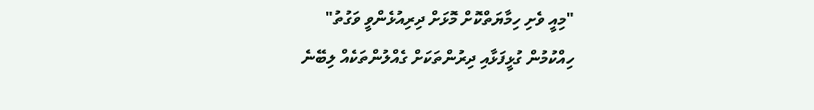"މިއީ ވެށި ހިމާޔަތްކޮށް މޮޅަށް ދިރިއުޅެންވީ ވަގުތު"
ހިއްކުމުން ގުޅީފަޅާއި ދިރުންތަކަށް ގެއްލުންތަކެއް ލިބޭނެ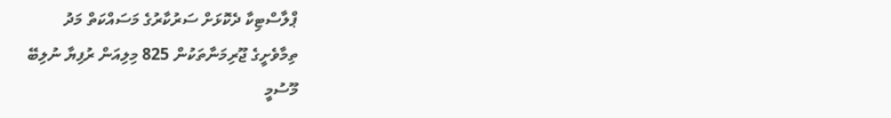ޕްލާސްޓިކާ ދެކޮޅަށް ސަރުކާރުގެ މަސައްކަތް މަދު
ތިމާވެށީގެ ޖޫރިމަނާތަކުން 825 މިލިއަން ރުފިޔާ ނުލިބޭ
މޫސުމީ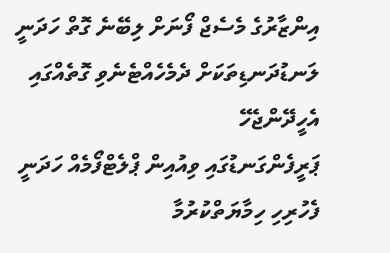އިންޒާރުގެ މެސެޖް ފޯނަށް ލިބޭނެ ގޮތް ހަދަނީ
ލަނޑުދަނޑިތަކަށް ދެމެހެއްޓެނެވި ގޮތެއްގައި އެހީދޭންޖެހޭ
ޕަރީފެންގަނޑުގައި ވިއުއިން ޕްލެޓްފޯމެއް ހަދަނީ
ފެހުރިހި ހިމާޔަތްކުރުމާ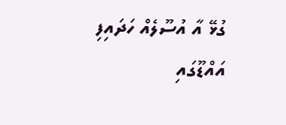ގުޅޭ އާ އުސޫލެއް ހަދައިފި
އައްޑޫގައި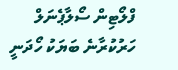ފްލޯޓިން ސޯލާޕެނަލް ހަރުކުރާނެ ބަޔަކު ހޯދަނީ